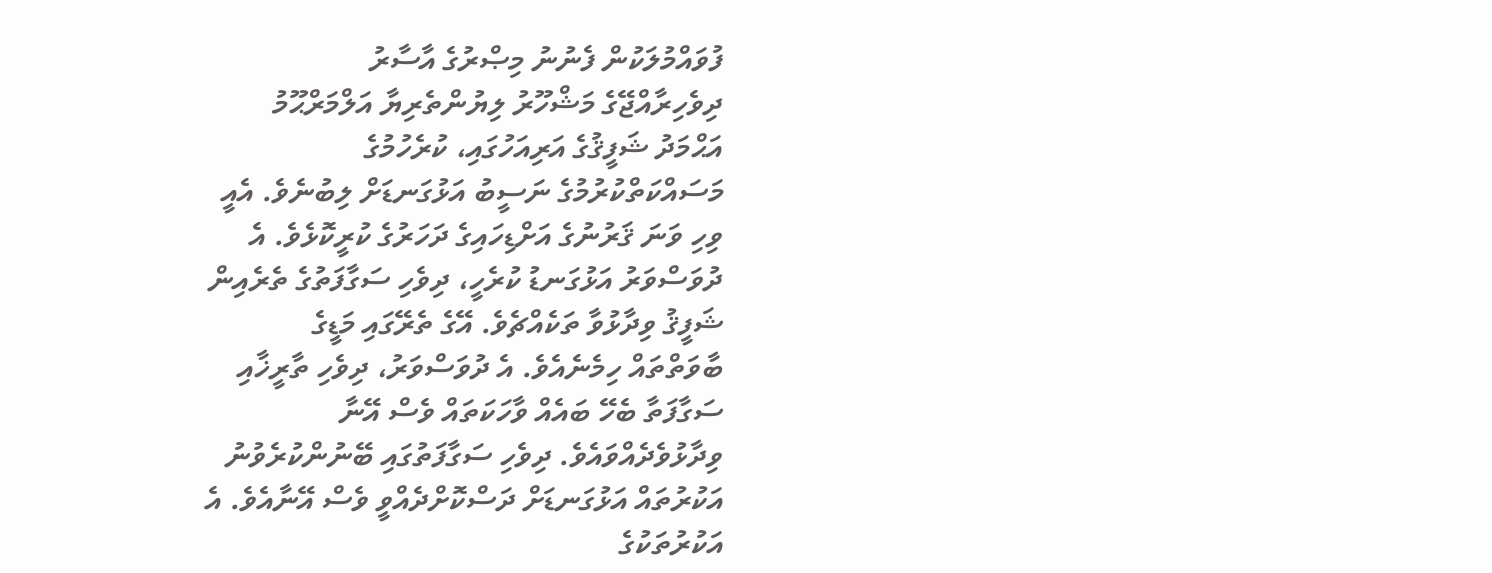ފުވައްމުލަކުން ފެނުނު މިޞްރުގެ އާސާރު
ދިވެހިރާއްޖޭގެ މަޝްހޫރު ލިޔުންތެރިޔާ އަލްމަރްޙޫމު
އަޙްމަދު ޝަފީޤުގެ އަރިއަހުގައި، ކުރެހުމުގެ
މަސައްކަތްކުރުމުގެ ނަސީބު އަޅުގަނޑަށް ލިބުނެވެ. އެއީ
ވިހި ވަނަ ޤަރުނުގެ އަށްޑިހައިގެ ދަހަރުގެ ކުރީކޮޅެވެ. އެ
ދުވަސްވަރު އަޅުގަނޑު ކުރެހީ، ދިވެހި ސަގާފަތުގެ ތެރެއިން
ޝަފީޤު ވިދާޅުވާ ތަކެއްޗެވެ. އޭގެ ތެރޭގައި މަޑީގެ
ބާވަތްތައް ހިމެނެއެވެ. އެ ދުވަސްވަރު، ދިވެހި ތާރީޚާއި
ސަގާފަތާ ބެހޭ ބައެއް ވާހަކަތައް ވެސް އޭނާ
ވިދާޅުވެދެއްވައެވެ. ދިވެހި ސަގާފަތުގައި ބޭނުންކުރެވުނު
އަކުރުތައް އަޅުގަނޑަށް ދަސްކޮށްދެއްވީ ވެސް އޭނާއެވެ. އެ
އަކުރުތަކުގެ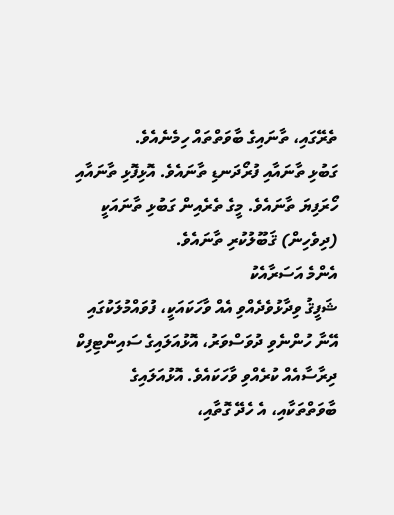ތެރޭގައި، ތާނައިގެ ބާވަތްތައް ހިމެނެއެވެ.
ގަބުޅި ތާނައާއި ފުރޯދަނޑި ތާނައެވެ. އޮޅިފޮޅި ތާނައާއި
ހޯރަފިޔަ ތާނައެވެ. މީގެ ތެރެއިން ގަބުޅި ތާނައަކީ
(ދިވެހިން) ޤަބޫލުކުރި ތާނައެވެ.
އެންމެ އަސަރާއެކު
ޝަފީޤު ވިދާޅުވެދެއްވި އެއް ވާހަކައަކީ، ފުވައްމުލަކުގައި
އޭނާ ހުންނެވި ދުވަސްވަރު، އޮޅުއަލައިގެ ސައިންޓިފިކް
ދިރާސާއެއް ކުރެއްވި ވާހަކައެވެ. އޮޅުއަލައިގެ
ބާވަތްތަކާއި، އެ ހެދޭ ގޮތާއި،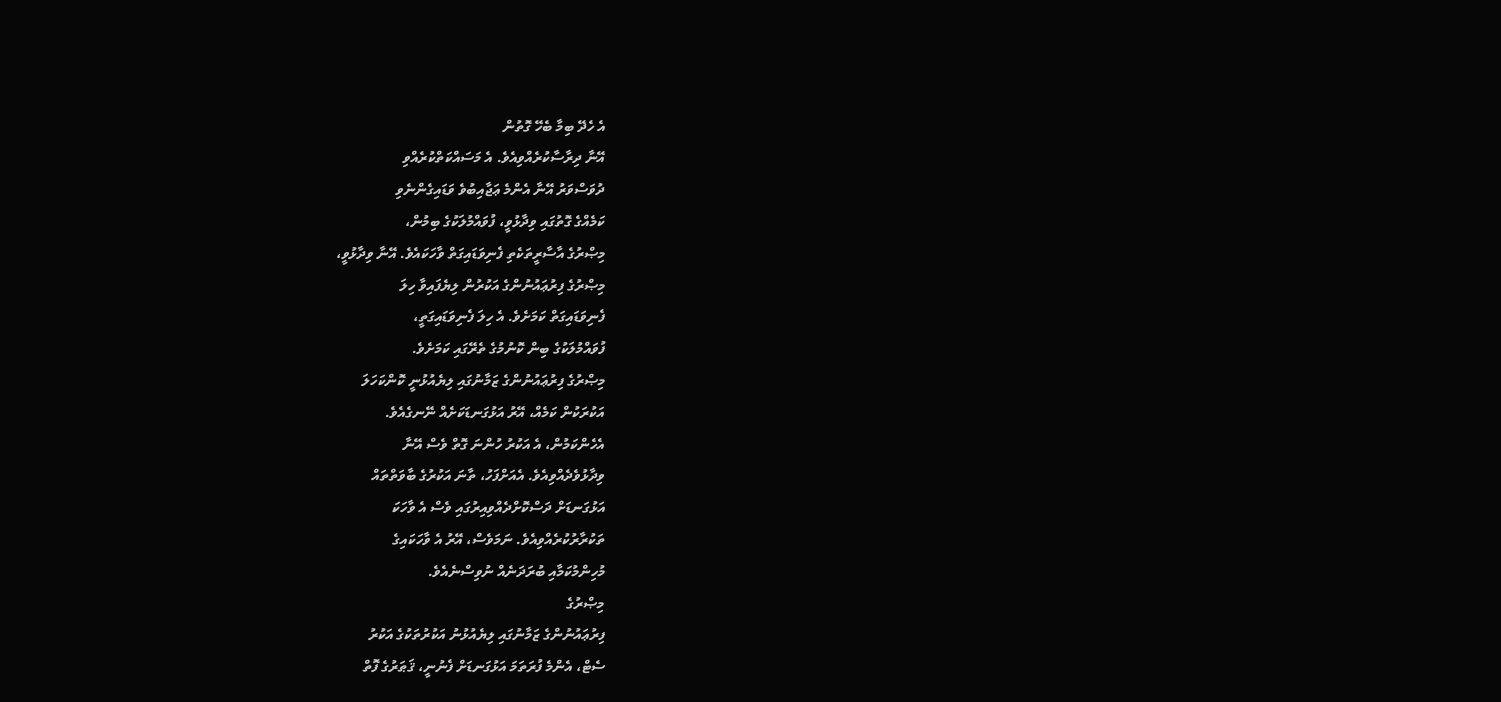އެ ހެދޭ ބިމާ ބެހޭ ގޮތުން
އޭނާ ދިރާސާކުރެއްވިއެވެ. އެ މަސައްކަތްކުރެއްވި
ދުވަސްވަރު އޭނާ އެންމެ ޢަޖާއިބުވެ ވަޑައިގެންނެވި
ކަމެއްގެ ގޮތުގައި ވިދާޅުވީ، ފުވައްމުލަކުގެ ބިމުން،
މިޞްރުގެ އާސާރީތަކެތި ފެނިވަޑައިގަތް ވާހަކައެވެ. އޭނާ ވިދާޅުވީ،
މިޞްރުގެ ފިރުޢައުނުންގެ އަކުރުން ލިޔެފައިވާ ހިލަ
ފެނިވަޑައިގަތް ކަމަށެވެ. އެ ހިލަ ފެނިވަޑައިގަތީ،
ފުވައްމުލަކުގެ ބިން ކޮނުމުގެ ތެރޭގައި ކަމަށެވެ.
މިޞްރުގެ ފިރުޢައުނުންގެ ޒަމާނުގައި ލިޔެއުޅުނީ ކޮންކަހަލަ
އަކުރަކުން ކަމެއް، އޭރު އަޅުގަނޑަކަށެއް ނޭނގެއެވެ.
އެހެންކަމުން، އެ އަކުރު ހުންނަ ގޮތް ވެސް އޭނާ
ވިދާޅުވެދެއްވިއެވެ. އެއަށްފަހު، ތާނަ އަކުރުގެ ބާވަތްތައް
އަޅުގަނޑަށް ދަސްކޮށްދެއްވިއިރުގައި ވެސް އެ ވާހަކަ
ތަކުރާރުކުރެއްވިއެވެ. ނަމަވެސް، އޭރު އެ ވާހަކައިގެ
މުހިންމުކަމާއި ބުރަދަނެއް ނުވިސްނެއެވެ.
މިޞްރުގެ
ފިރުޢައުނުންގެ ޒަމާނުގައި ލިޔެއުޅުނު އަކުރުތަކުގެ އަކުރު
ސެޓް، އެންމެ ފުރަތަމަ އަޅުގަނޑަށް ފެނުނީ، ޤަޠަރުގެ ފޮތް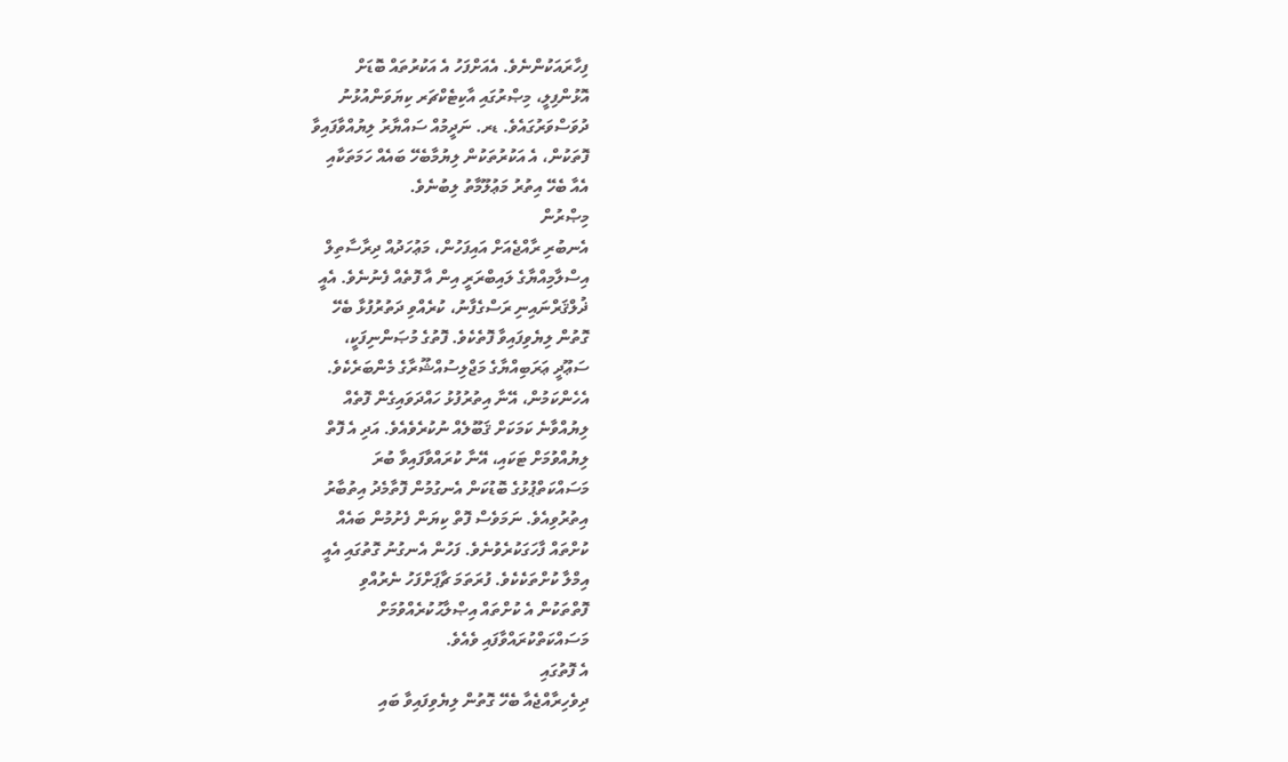ފިހާރައަކުންނެވެ. އެއަށްފަހު އެ އަކުރުތައް ބޮޑަށް
އޮޅުންފިލީ، މިޞްރުގައި އާކިޓެކްޗަރ ކިޔަވަންއުޅުނު
ދުވަސްވަރުގައެވެ. ޑރ. ނަދީމުއް ސައްޔާރު ލިޔުއްވާފައިވާ
ފޮތަކުން، އެ އަކުރުތަކުން ލިޔުމާބެހޭ ބައެއް ހަމަތަކާއި
އެއާ ބެހޭ އިތުރު މަޢުލޫމާތު ލިބުނެވެ.
މިޞްރުން
އެނބުރި ރާއްޖެއަށް އައިފަހުން، މަޢުހަދުއް ދިރާސާތިލް
އިސްލާމިއްޔާގެ ލައިބްރަރީ އިން އާ ފޮތެއް ފެނުނެވެ. އެއީ
ޛުލްޤަރްނައިނި ރަސްގެފާނު، ކުރެއްވި ދަތުރުފުޅާ ބެހޭ
ގޮތުން ލިޔެވިފައިވާ ފޮތެކެވެ. ފޮތުގެ މުޞަންނިފަކީ،
ސަޢޫދީ ޢަރަބިއްޔާގެ މަޖްލިސުއްޝޫރާގެ މެންބަރެކެވެ.
އެހެންކަމުން، އޭނާ އިތުރުފުޅު ހައްދަވައިގެން ފޮތެއް
ލިޔުއްވާނެ ކަމަކަށް ޤަބޫލެއް ނުކުރެވެއެވެ. އަދި އެ ފޮތް
ލިޔުއްވުމަށް ޓަކައި، އޭނާ ކުރައްވާފައިވާ ބުރަ
މަސައްކަތްޕުޅުގެ ބޮޑުކަން އެނގުމުން ފޮތާމެދު އިތުބާރު
އިތުރުވިއެވެ. ނަމަވެސް ފޮތް ކިޔަން ފެށުމުން ބައެއް
ކުށްތައް ފާހަގަކުރެވުނެވެ. ފަހުން އެނގުނު ގޮތުގައި އެއީ
އިމްލާ ކުށްތަކެކެވެ. ފުރަތަމަ ޗާޕަށްފަހު ނެރުއްވި
ފޮތްތަކުން އެ ކުށްތައް އިޞްލާޙުކުރެއްވުމަށް
މަސައްކަތްކުރައްވާފައި ވެއެވެ.
އެ ފޮތުގައި
ދިވެހިރާއްޖެއާ ބެހޭ ގޮތުން ލިޔެވިފައިވާ ބައި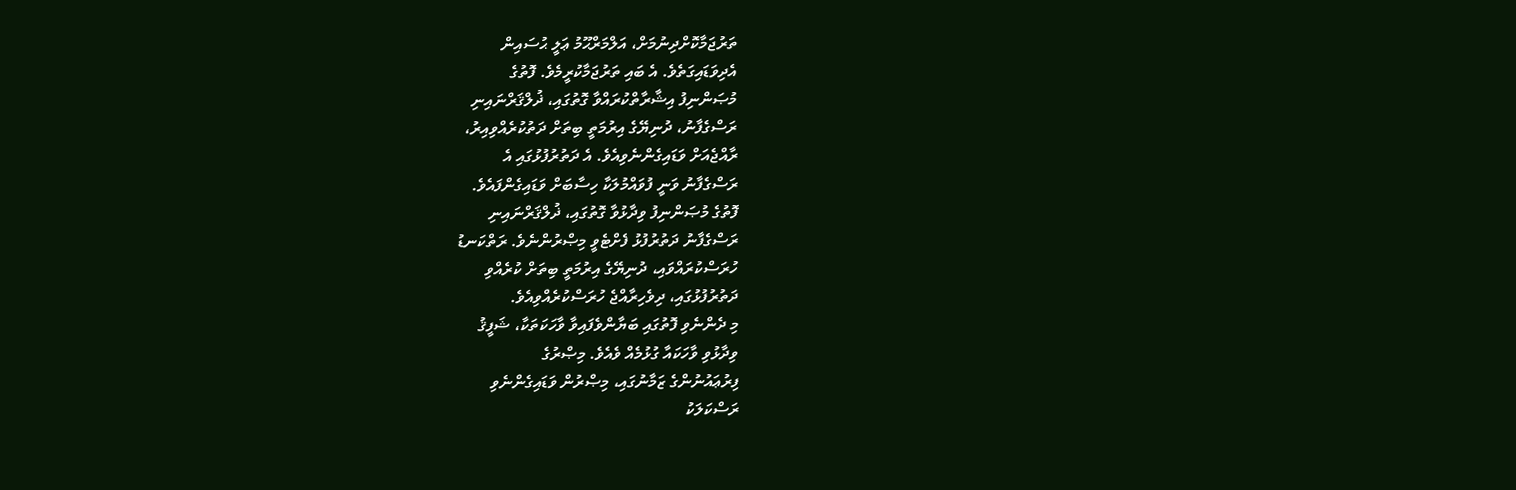ތަރުޖަމާކޮށްދިނުމަށް، އަލްމަރްޙޫމު ޢަލީ ޙުސައިން
އެދިވަޑައިގަތެވެ. އެ ބައި ތަރުޖަމާކުރީމެވެ. ފޮތުގެ
މުޞަންނިފު އިޝާރާތްކުރައްވާ ގޮތުގައި، ޛުލްޤަރްނައިނި
ރަސްގެފާނު، ދުނިޔޭގެ އިރުމަތީ ބިތަށް ދަތުކުރެއްވިއިރު،
ރާއްޖެއަށް ވަޑައިގެންނެވިއެވެ. އެ ދަތުރުފުޅުގައި އެ
ރަސްގެފާނު ވަނީ ފުވައްމުލަކާ ހިސާބަށް ވަޑައިގެންފައެވެ.
ފޮތުގެ މުޞަންނިފު ވިދާޅުވާ ގޮތުގައި، ޛުލްޤަރްނައިނި
ރަސްގެފާނު ދަތުރުފުޅު ފެށްޓެވީ މިޞްރުންނެވެ. ރަތްކަނޑު
ހުރަސްކުރައްވައި، ދުނިޔޭގެ އިރުމަތީ ބިތަށް ކުރެއްވި
ދަތުރުފުޅުގައި، ދިވެހިރާއްޖެ ހުރަސްކުރެއްވިއެވެ.
މި ދެންނެވި ފޮތުގައި ބަޔާންވެފައިވާ ވާހަކަތަކާ، ޝަފީޤު
ވިދާޅުވި ވާހަކައާ ގުޅުމެއް ވެއެވެ. މިޞްރުގެ
ފިރުޢައުނުންގެ ޒަމާނުގައި، މިޞްރުން ވަޑައިގެންނެވި
ރަސްކަލަކު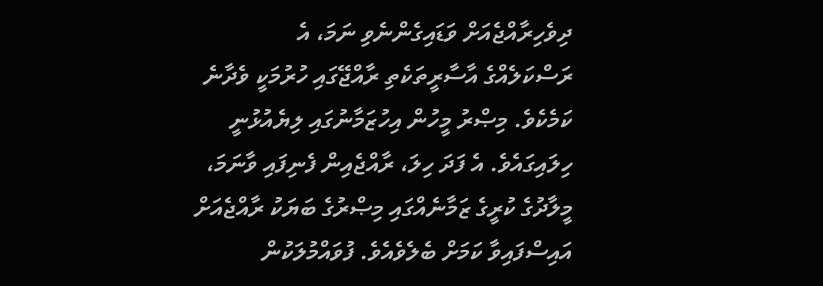ދިވެހިރާއްޖެއަށް ވަޑައިގެންނެވި ނަމަ، އެ
ރަސްކަލެއްގެ އާސާރީތަކެތި ރާއްޖޭގައި ހުރުމަކީ ވެދާނެ
ކަމެކެވެ. މިޞްރު މީހުން އިހުޒަމާނުގައި ލިޔެއުޅުނީ
ހިލައިގައެވެ. އެ ފަދަ ހިލަ، ރާއްޖެއިން ފެނިފައި ވާނަމަ،
މީލާދުގެ ކުރީގެ ޒަމާނެއްގައި މިޞްރުގެ ބަޔަކު ރާއްޖެއަށް
އައިސްފައިވާ ކަމަށް ބެލެވެއެވެ. ފުވައްމުލަކުން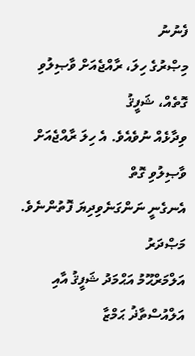ފެނުނު
މިޞްރުގެ ހިލަ، ރާއްޖެއަށް ވާޞިލުވި ގޮތެއް، ޝަފީޤު
ވިދާޅެއް ނުވެއެވެ. އެ ހިލަ ރާއްޖެއަށް ވާޞިލުވި ގޮތް
އެނގެނީ ނަންގަނެވިދިޔަ ފޮތުންނެވެ.
މަޞްދަރު
އަލްމަރްޙޫމު އަޙްމަދު ޝަފީޤު އާއި އަލްއުސްތާޛު ޙަމްޒާ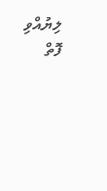ލިޔުއްވި ފޮތް